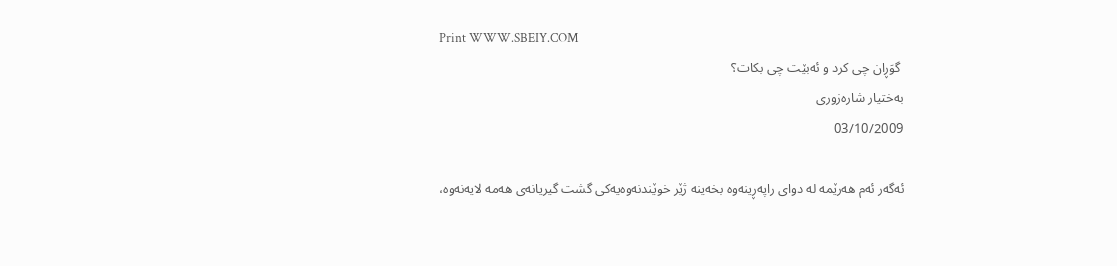Print WWW.SBEIY.COM
 گوَڕان چی‌ كرد و ئه‌بێت چی‌ بكات؟
به‌ختیار شاره‌زوری
03/10/2009

ئه‌گه‌ر ئه‌م هه‌رێمه‌ له‌ دوای‌ راپه‌ڕینه‌وه‌ بخه‌ینه‌ ژێر خوێندنه‌وه‌یه‌كی‌ گشت گیریانه‌ی‌ هه‌مه‌ لایه‌نه‌وه‌،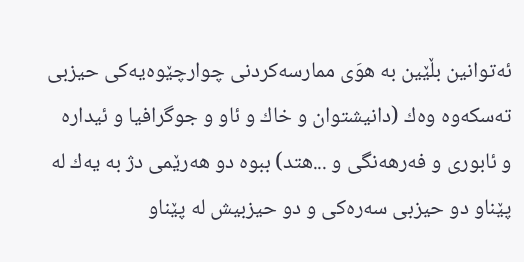ئه‌توانین بڵێین به‌ هوَی‌ ممارسه‌كردنی‌ چوارچێوه‌یه‌كی‌ حیزبی‌ ته‌سكه‌وه‌ وه‌ك (دانیشتوان و خاك و ئاو و جوگرافیا و ئیداره‌ و ئابوری‌ و فه‌رهه‌نگی‌ و ...هتد) ببوه‌ دو هه‌رێمی‌ دژ به‌ یه‌ك له‌ پێناو دو حیزبی‌ سه‌ره‌كی‌ و دو حیزبیش له‌ پێناو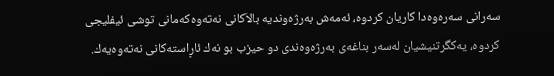سه‌رانی‌ سه‌ره‌وه‌دا كاریان كردوه‌، ئه‌مه‌ش به‌رژه‌وندیه‌ بالاَكانی‌ نه‌ته‌وه‌كه‌مانی‌ توشی‌ ئیفلیجی‌ كردوه‌، یه‌كگرتنیشیان له‌سه‌ر بناغه‌ی‌ به‌رژه‌وه‌ندی‌ دو حیزب بو نه‌ك ئاڕاسته‌كانی‌ نه‌ته‌وه‌یه‌ك.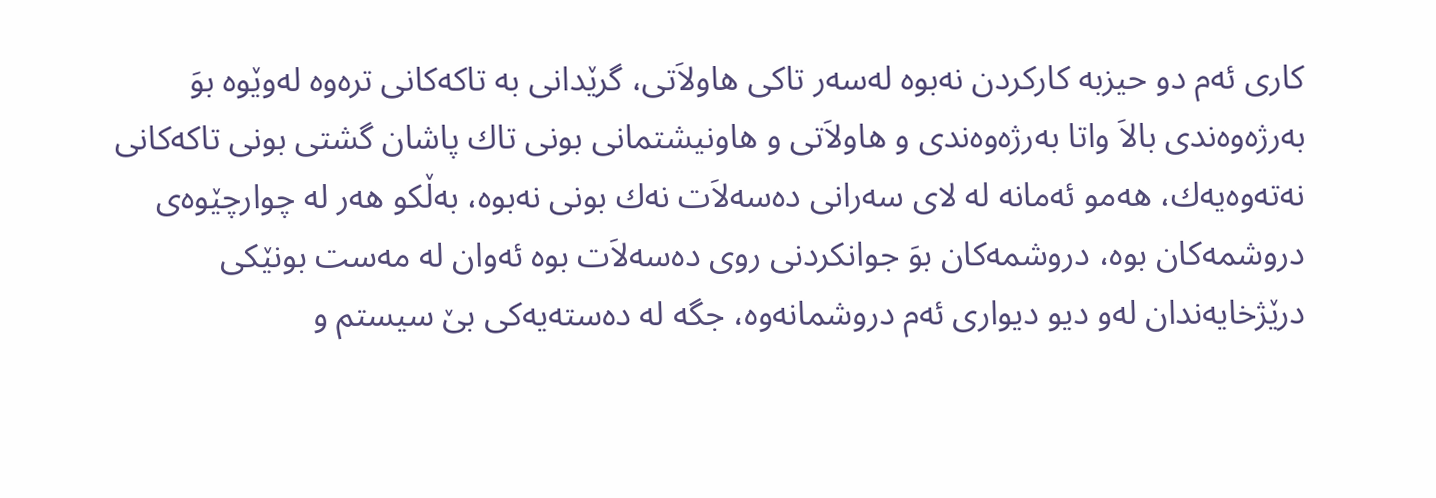كاری‌ ئه‌م دو حیزبه‌ كاركردن نه‌بوه‌ له‌سه‌ر تاكی‌ هاولاَتی‌، گرێدانی‌ به‌ تاكه‌كانی‌ تره‌وه‌ له‌وێوه‌ بوَ به‌رژه‌وه‌ندی‌ بالاَ واتا به‌رژه‌وه‌ندی‌ و هاولاَتی‌ و هاونیشتمانی‌ بونی‌ تاك پاشان گشتی‌ بونی‌ تاكه‌كانی‌ نه‌ته‌وه‌یه‌ك، هه‌مو ئه‌مانه‌ له‌ لای‌ سه‌رانی‌ ده‌سه‌لاَت نه‌ك بونی‌ نه‌بوه‌، به‌ڵكو هه‌ر له‌ چوارچێوه‌ی‌ دروشمه‌كان بوه‌، دروشمه‌كان بوَ جوانكردنی‌ روی‌ ده‌سه‌لاَت بوه‌ ئه‌وان له‌ مه‌ست بونێكی‌ درێژخایه‌ندان له‌و دیو دیواری‌ ئه‌م دروشمانه‌وه‌، جگه‌ له‌ ده‌سته‌یه‌كی‌ بێ‌ سیستم و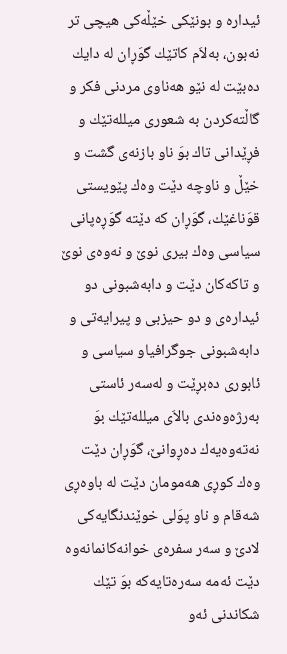ئیداره‌ و بونێكی‌ خێڵه‌كی‌ هیچی‌ تر نه‌بون، به‌لاَم كاتێك گوَڕان له‌ دایك ده‌بێت له‌ نێو هه‌ناوی‌ مردنی‌ فكر و گاڵته‌كردن به‌ شعوری‌ میلله‌تێك و فڕێدانی‌ تاك بوَ ناو بازنه‌ی‌ گشت و خێڵ و ناوچه‌ دێت وه‌ك پێویستی‌ قوَناغێك، گوَڕان كه‌ دێته‌ گوَڕه‌پانی‌ سیاسی‌ وه‌ك بیری‌ نوێ‌ و نه‌وه‌ی‌ نوێ‌ و تاكه‌كان دێت و دابه‌شبونی‌ دو ئیداره‌ی‌ و دو حیزبی‌ و پیرایه‌تی‌ و دابه‌شبونی‌ جوگرافیاو سیاسی‌ و ئابوری‌ ده‌بڕێت و له‌سه‌ر ئاستی‌ به‌رژه‌وه‌ندی‌ بالاَی‌ میلله‌تێك بوَ نه‌ته‌وه‌یه‌ك ده‌ڕوانێ‌، گوَڕان دێت وه‌ك كوڕی‌ هه‌مومان دێت له‌ باوه‌ڕی‌ شه‌قام و ناو پوَلی‌ خوێندنگایه‌كی‌ لادێ‌ و سه‌ر سفره‌ی‌ خوانه‌كانمانه‌وه‌ دێت ئه‌مه‌ سه‌ره‌تایه‌كه‌ بوَ تێك شكاندنی‌ ئه‌و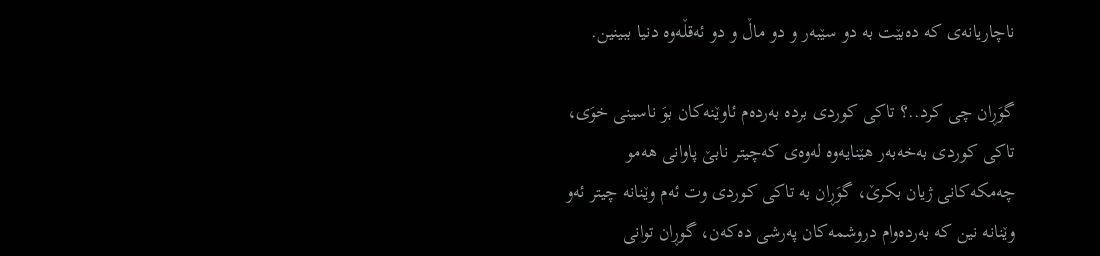ناچاریانه‌ی‌ كه‌ ده‌بێت به‌ دو سێبه‌ر و دو ماڵ و دو ئه‌قڵه‌وه‌ دنیا ببینین.

گوَڕان چی‌ كرد..؟ تاكی‌ كوردی‌ برده‌ به‌رده‌م ئاوێنه‌كان بوَ ناسینی‌ خوَی‌، تاكی‌ كوردی‌ به‌خه‌به‌ر هێنایه‌وه‌ له‌وه‌ی‌ كه‌چیتر نابێ‌ پاوانی‌ هه‌مو چه‌مكه‌كانی‌ ژیان بكرێ‌، گوَڕان به‌ تاكی‌ كوردی‌ وت ئه‌م وێنانه‌ چیتر ئه‌و وێنانه‌ نین كه‌ به‌رده‌وام دروشمه‌كان په‌رشی‌ ده‌كه‌ن، گوڕان توانی‌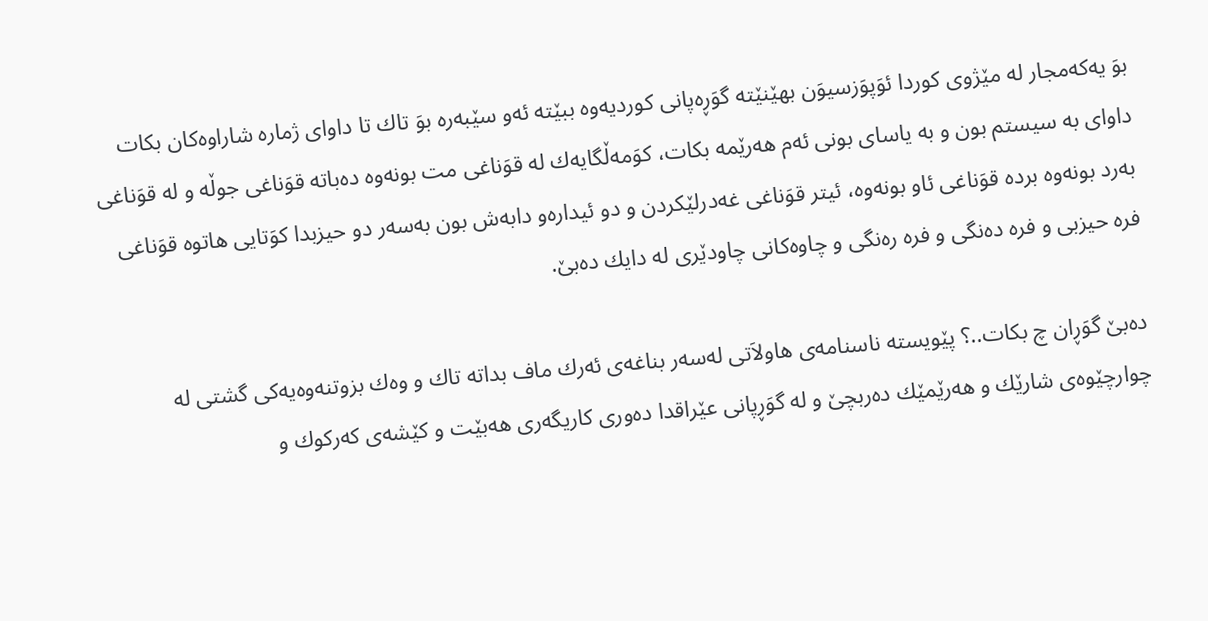بوَ یه‌كه‌مجار له‌ مێژوی‌ كوردا ئوَپوَزسیوَن بهێنێته‌ گوَڕه‌پانی‌ كوردیه‌وه‌ ببێته‌ ئه‌و سێبه‌ره‌ بوَ تاك تا داوای‌ ژماره‌ شاراوه‌كان بكات داوای‌ به‌ سیستم بون و به‌ یاسای‌ بونی‌ ئه‌م هه‌رێمه‌ بكات، كوَمه‌ڵگایه‌ك له‌ قوَناغی‌ مت بونه‌وه‌ ده‌باته‌ قوَناغی‌ جوڵه‌ و له‌ قوَناغی‌ به‌رد بونه‌وه‌ برده‌ قوَناغی‌ ئاو بونه‌وه‌، ئیتر قوَناغی‌ غه‌درلێكردن و دو ئیداره‌و دابه‌ش بون به‌سه‌ر دو حیزبدا كوَتایی‌ هاتوه‌ قوَناغی‌ فره‌ حیزبی‌ و فره‌ ده‌نگی‌ و فره‌ ره‌نگی‌ و چاوه‌كانی‌ چاودێری‌ له‌ دایك ده‌بێ‌.

ده‌بێ‌ گوَڕان چ بكات..؟ پێویسته‌ ناسنامه‌ی‌ هاولاَتی‌ له‌سه‌ر بناغه‌ی‌ ئه‌رك ماف بداته‌ تاك و وه‌ك بزوتنه‌وه‌یه‌كی‌ گشتی‌ له‌ چوارچێوه‌ی‌ شارێك و هه‌رێمێك ده‌ربچێ‌ و له‌ گوَڕپانی‌ عێراقدا ده‌وری‌ كاریگه‌ری‌ هه‌بێت و كێشه‌ی‌ كه‌ركوك و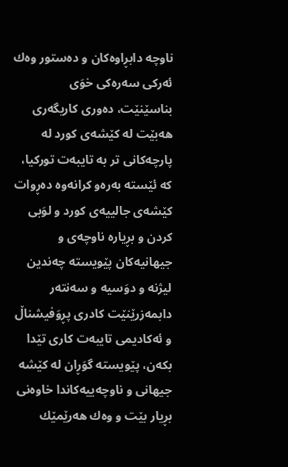ناوچه‌ دابڕاوه‌كان و ده‌ستور وه‌ك ئه‌ركی‌ سه‌ره‌كی‌ خوَی‌ بناسێنێت، ده‌وری‌ كاریگه‌ری‌ هه‌بێت له‌ كێشه‌ی‌ كورد له‌ پارچه‌كانی‌ تر به‌ تایبه‌ت توركیا، كه‌ ئێسته‌ به‌ره‌و كرانه‌وه‌ ده‌ڕوات كێشه‌ی‌ جالییه‌ی‌ كورد و لوَبی‌ كردن و بڕیاره‌ ناوچه‌ی‌ و جیهانیه‌كان پێویسته‌ چه‌ندین لیژنه‌ و دوَسیه‌ و سه‌نته‌ر دابمه‌زرێنێت كادری‌ پڕوَفیشناڵ و ئه‌كادیمی‌ تایبه‌ت كاری‌ تێدا بكه‌ن، پێویسته‌ گوَڕان له‌ كێشه‌ جیهانی‌ و ناوچه‌ییه‌كاندا خاوه‌نی‌ بڕیار بێت و وه‌ك هه‌رێمێك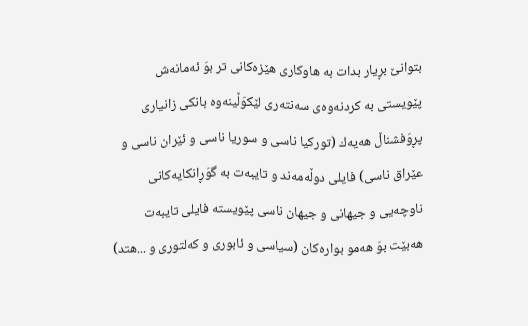بتوانێ‌ بڕیار بدات به‌ هاوكاری‌ هێزه‌كانی‌ تر بوَ ئه‌مانه‌ش پێویستی‌ به‌ كردنه‌وه‌ی‌ سه‌نته‌ری‌ لێكوَڵینه‌وه‌ بانكی‌ زانیاری‌ پڕوَفشناڵ هه‌یه‌ك (توركیا ناسی‌ و سوریا ناسی‌ و ئێران ناسی‌ و عێراق ناسی‌) فایلی‌ دوڵه‌مه‌ند و تایبه‌ت به‌ گوَڕانكایه‌كانی‌ ناوچه‌یی‌ و جیهانی‌ و جیهان ناسی‌ پێویسته‌ فایلی‌ تایبه‌ت هه‌بێت بوَ هه‌مو بواره‌كان (سیاسی‌ و ئابوری‌ و كه‌لتوری‌ و ...هتد)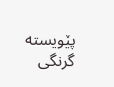پێویسته‌ گرنگی‌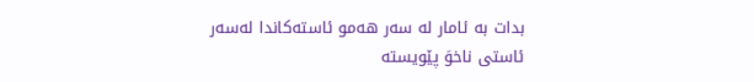بدات به‌ ئامار له‌ سه‌ر هه‌مو ئاسته‌كاندا له‌سه‌ر ئاستی‌ ناخوَ پێویسته‌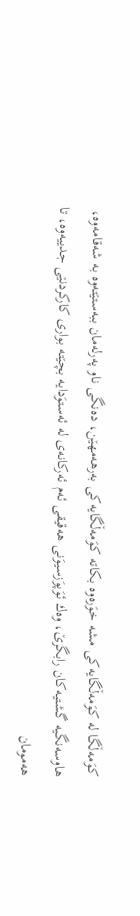كوَمه‌ڵگا له‌ كوَمه‌ڵگایه‌كی‌ مشه‌ خوَره‌وه‌ بكاته‌ كوَمه‌ڵگایه‌كی‌ به‌رهه‌مهێن، ده‌نگی‌ ناو په‌رله‌مان ببه‌ستێته‌وه‌ به‌ شه‌قامه‌وه‌، هاوسه‌نگیه‌ گشتیه‌كان رابگرێ‌، وه‌ك ئوَپوَزسیوَنی‌ هه‌قیقی‌ ئه‌م ئه‌ركانه‌ی‌ له‌ ئه‌ستوَدایه‌ بچێته‌ بواری‌ كاركردنێی‌ جدییه‌وه‌، تا هه‌مومان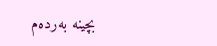بچینه‌ به‌رده‌م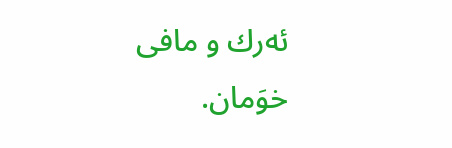ئه‌رك و مافی‌ خوَمان.